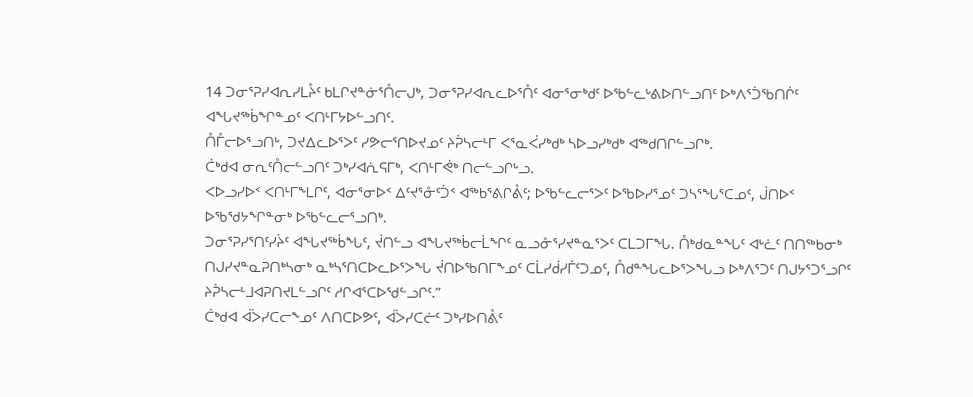14 ᑐᓂᕐᕈᓯᐊᕆᓯᒪᔧᑦ ᑲᒪᒋᔪᓐᓃᕐᑍᓕᒍᒃ, ᑐᓂᕐᕈᓯᐊᕆᓚᐅᕐᑍᑦ ᐊᓂᕐᓂᒃᑯᑦ ᐅᖃᓪᓚᒡᕕᐅᑎᓪᓗᑎᑦ ᐅᒃᐱᕐᑑᖃᑎᒌᑦ ᐊᖓᔪᖅᑳᖏᓐᓄᑦ ᐸᑎᒻᒥᔭᐅᓪᓗᑎᑦ.
ᑍᒤᓕᐅᕐᓗᑎᒡ, ᑐᔪᐃᓚᐅᕐᐳᑦ ᓯᕗᓕᕐᑎᐅᔪᓄᑦ ᔨᕉᓴᓕᒻᒥ ᐸᕐᓇᐹᓯᒃᑯᒃ ᓴᐅᓗᓯᒃᑯᒃ ᐊᖅᑯᑎᒋᓪᓗᒋᒃ.
ᑖᒃᑯᐊ ᓂᕆᑦᑍᓕᓪᓗᑎᑦ ᑐᒃᓯᐊᕇᕋᒥᒃ, ᐸᑎᒻᒥᕚᒃ ᑎᓕᓪᓗᒋᒡᓗ.
ᐸᐅᓗᓯᐅᑉ ᐸᑎᒻᒥᖕᒪᒋᑦ, ᐊᓂᕐᓂᐅᑉ ᐃᑦᔪᕐᓁᑦᑑᑉ ᐊᖅᑲᕐᕕᒋᕔᑦ; ᐅᖃᓪᓚᓕᕐᐳᑦ ᐅᖃᐅᓯᕐᓄᑦ ᑐᓴᕐᖓᕐᑕᓄᑦ, ᒎᑎᐅᑉ ᐅᖃᖁᔭᖏᓐᓂᒃ ᐅᖃᓪᓚᓕᕐᓗᑎᒃ.
ᑐᓂᕐᕈᓯᕐᑎᑦᓯᔩᑦ ᐊᖓᔪᖅᑳᖓᑦ, ᔫᑎᓪᓗ ᐊᖓᔪᖅᑳᓕᒫᖏᑦ ᓇᓗᓁᕐᓯᔪᓐᓇᕐᐳᑦ ᑕᒪᑐᒥᖓ. ᑍᒃᑯᓇᓐᖓᑦ ᐊᒡᓛᑦ ᑎᑎᖅᑲᓂᒃ ᑎᒍᓯᔪᓐᓇᕈᑎᒃᓴᓂᒃ ᓇᒃᓴᕐᑎᑕᐅᓚᐅᕐᐳᖓ ᔫᑎᐅᖃᑎᒥᖕᓄᑦ ᑕᒫᓯᑰᓯᒦᑦᑐᓄᑦ, ᑍᑯᓐᖓᓚᐅᕐᐳᖓᓗ ᐅᒃᐱᕐᑐᑦ ᑎᒍᔭᕐᑐᕐᓗᒋᑦ ᔨᕉᓴᓕᒻᒧᐊᕈᑎᔪᒪᓪᓗᒋᑦ ᓱᒋᐊᕐᑕᐅᖁᓪᓗᒋᑦ.”
ᑖᒃᑯᐊ ᐋᐴᓯᑕᓕᖕᓄᑦ ᐱᑎᑕᐅᕗᑦ, ᐋᐴᓯᑕᓖᑦ ᑐᒃᓯᐅᑎᕔᑦ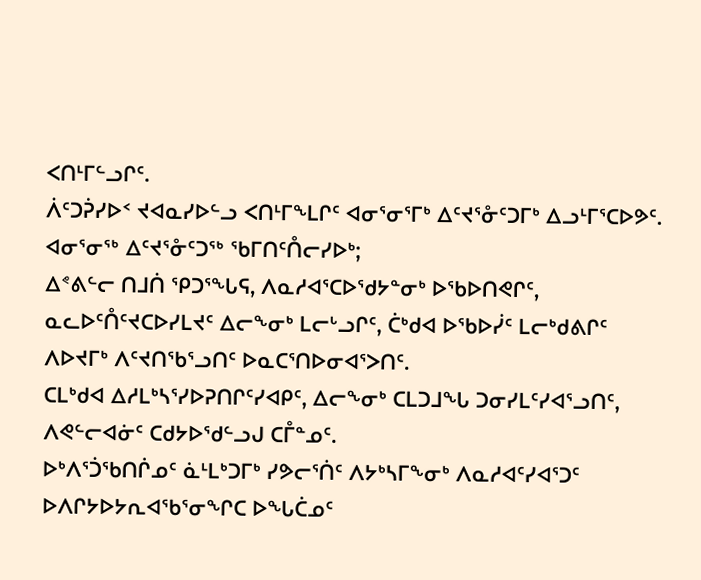ᐸᑎᒻᒥᓪᓗᒋᑦ.
ᐲᑦᑐᕉᓯᐅᑉ ᔪᐊᓇᓯᐅᓪᓗ ᐸᑎᒻᒥᖕᒪᒋᑦ ᐊᓂᕐᓂᕐᒥᒃ ᐃᑦᔪᕐᓁᑦᑐᒥᒃ ᐃᓗᒻᒥᕐᑕᐅᕗᑦ.
ᐊᓂᕐᓂᖅ ᐃᑦᔪᕐᓁᑦᑐᖅ ᖃᒥᑎᑦᑍᓕᓯᐅᒃ;
ᐃᕝᕕᓪᓕ ᑎᒧᑏ ᕿᑐᕐᖓᕋ, ᐱᓇᓱᐊᕐᑕᐅᖁᔭᓐᓂᒃ ᐅᖃᐅᑎᕙᒋᑦ, ᓇᓚᐅᑦᑍᑦᔪᑕᐅᓯᒪᔪᑦ ᐃᓕᖕᓂᒃ ᒪᓕᒡᓗᒋᑦ, ᑖᒃᑯᐊ ᐅᖃᐅᓰᑦ ᒪᓕᒃᑯᕕᒋᑦ ᐱᐅᔪᒥᒃ ᐱᑦᔪᑎᖃᕐᓗᑎᑦ ᐅᓇᑕᕐᑎᐅᓂᐊᕐᐳᑎᑦ.
ᑕᒪᒃᑯᐊ ᐃᓱᒪᒃᓴᕐᓯᐅᕈᑎᒋᑦᓯᐊᑭᑦ, ᐃᓕᖕᓂᒃ ᑕᒪᑐᒧᖓ ᑐᓂᓯᒪᑦᓯᐊᕐᓗᑎᑦ, ᐱᕙᓪᓕᐊᓃᑦ ᑕᑯᔭᐅᖁᓪᓗᒍ ᑕᒤᓐᓄᑦ.
ᐅᒃᐱᕐᑑᖃᑎᒌᓄᑦ ᓈᒻᒪᒃᑐᒥᒃ ᓯᕗᓕᕐᑏᑦ ᐱᔭᒃᓴᒥᖕᓂᒃ ᐱᓇᓱᐊᑦᓯᐊᕐᑐᑦ ᐅᐱᒋᔭᐅᔭᕆᐊᖃᕐᓂᖏᑕ ᐅᖓᑖᓄᑦ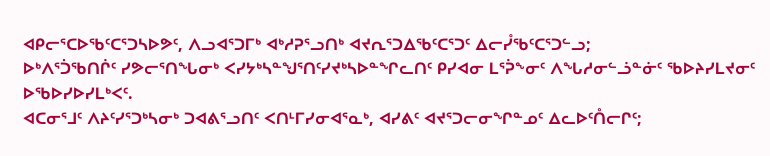ᐊᑭᓕᕐᑕᐅᖃᑦᑕᕐᑐᓴᐅᕗᑦ, ᐱᓗᐊᕐᑐᒥᒃ ᐊᒃᓱᕈᕐᓗᑎᒃ ᐊᔪᕆᕐᑐᐃᖃᑦᑕᕐᑐᑦ ᐃᓕᓮᖃᑦᑕᕐᑐᓪᓗ;
ᐅᒃᐱᕐᑑᖃᑎᒌᑦ ᓯᕗᓕᕐᑎᖓᓂᒃ ᐸᓯᔭᒃᓴᓐᖑᕐᑎᑦᓯᔪᒃᓴᐅᓐᖏᓚᑎᑦ ᑭᓯᐊᓂ ᒪᕐᕉᖕᓂᑦ ᐱᖓᓱᓂᓪᓘᓐᓃᑦ ᖃᐅᔨᓯᒪᔪᓂᑦ ᐅᖃᐅᓯᐅᓯᒪᒃᐸᑦ.
ᐊᑕᓂᕐᒧᑦ ᐱᔨᑦᓯᕐᑐᒃᓴᓂᒃ ᑐᐊᕕᕐᓗᑎᑦ ᐸᑎᒻᒥᓯᓂᐊᕐᓇᒃ, ᐊᓯᕕᑦ ᐊᔪᕐᑐᓕᓂᖏᓐᓄᑦ ᐃᓚᐅᑦᑍᓕᒋᑦ;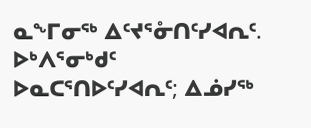ᓇᖕᒥᓂᖅ ᐃᑦᔪᕐᓁᑎᑦᓯᐊᕆᑦ.
ᐅᒃᐱᕐᓂᒃᑯᑦ ᐅᓇᑕᕐᑎᐅᑦᓯᐊᕆᑦ; ᐃᓅᓯᖅ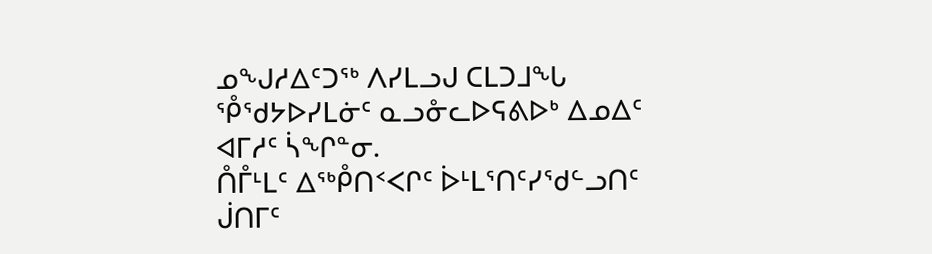ᓄᖑᓱᐃᑦᑐᖅ ᐱᓯᒪᓗᒍ ᑕᒪᑐᒧᖓ ᕾᖁᔭᐅᓯᒪᓃᑦ ᓇᓗᓁᓚᐅᕋᕕᐅᒃ ᐃᓄᐃᑦ ᐊᒥᓱᑦ ᓵᖏᓐᓂ.
ᑍᒤᒻᒪᑦ ᐃᖅᑬᑎᑉᐸᒋᑦ ᐆᒻᒪᕐᑎᑦᓯᖁᓪᓗᑎᑦ ᒎᑎᒥᑦ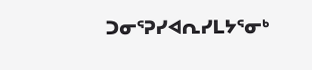ᑐᓂᕐᕈᓯᐊᕆᓯᒪᔭᕐᓂᒃ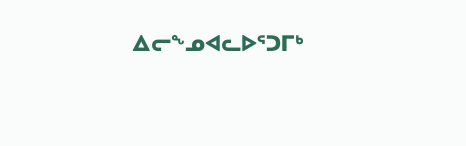ᐃᓕᖕᓄᐊᓚᐅᕐᑐᒥᒃ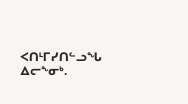ᐸᑎᒻᒥᓯᑎᓪᓗᖓ ᐃᓕᖕᓂᒃ.